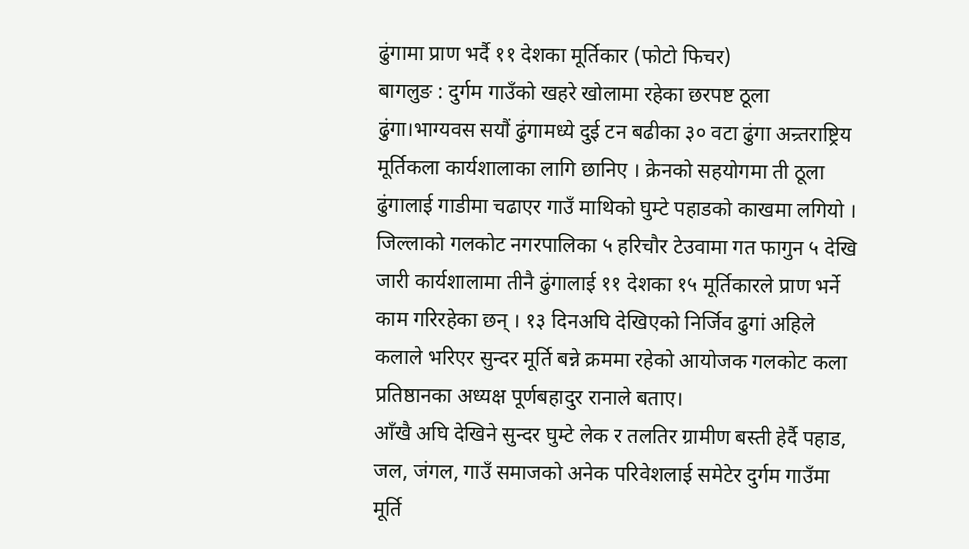ढुंगामा प्राण भर्दै ११ देशका मूर्तिकार (फोटो फिचर)
बागलुङ : दुर्गम गाउँको खहरे खोलामा रहेका छरपष्ट ठूला ढुंगा।भाग्यवस सयौं ढुंगामध्ये दुई टन बढीका ३० वटा ढुंगा अन्र्तराष्ट्रिय मूर्तिकला कार्यशालाका लागि छानिए । क्रेनको सहयोगमा ती ठूला ढुंगालाई गाडीमा चढाएर गाउँ माथिको घुम्टे पहाडको काखमा लगियो ।
जिल्लाको गलकोट नगरपालिका ५ हरिचौर टेउवामा गत फागुन ५ देखि जारी कार्यशालामा तीनै ढुंगालाई ११ देशका १५ मूर्तिकारले प्राण भर्ने काम गरिरहेका छन् । १३ दिनअघि देखिएको निर्जिव ढुगां अहिले कलाले भरिएर सुन्दर मूर्ति बन्ने क्रममा रहेको आयोजक गलकोट कला प्रतिष्ठानका अध्यक्ष पूर्णबहादुर रानाले बताए।
आँखै अघि देखिने सुन्दर घुम्टे लेक र तलतिर ग्रामीण बस्ती हेर्दै पहाड, जल, जंगल, गाउँ समाजको अनेक परिवेशलाई समेटेर दुर्गम गाउँमा मूर्ति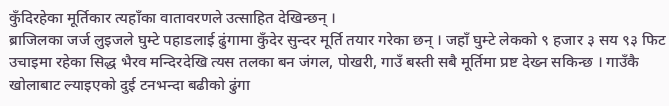कुँदिरहेका मूर्तिकार त्यहाँका वातावरणले उत्साहित देखिन्छन् ।
ब्राजिलका जर्ज लुइजले घुम्टे पहाडलाई ढुंगामा कुँदेर सुन्दर मूर्ति तयार गरेका छन् । जहाँ घुम्टे लेकको ९ हजार ३ सय ९३ फिट उचाइमा रहेका सिद्ध भैरव मन्दिरदेखि त्यस तलका बन जंगल, पोखरी, गाउँ बस्ती सबै मूर्तिमा प्रष्ट देख्न सकिन्छ । गाउँकै खोलाबाट ल्याइएको दुई टनभन्दा बढीको ढुंगा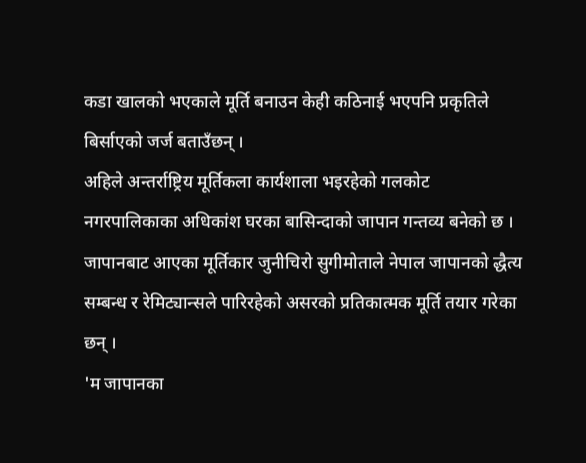कडा खालको भएकाले मूर्ति बनाउन केही कठिनाई भएपनि प्रकृतिले बिर्साएको जर्ज बताउँछन् ।
अहिले अन्तर्राष्ट्रिय मूर्तिकला कार्यशाला भइरहेको गलकोट नगरपालिकाका अधिकांश घरका बासिन्दाको जापान गन्तव्य बनेको छ । जापानबाट आएका मूर्तिकार जुनीचिरो सुगीमोताले नेपाल जापानको द्धैत्य सम्बन्ध र रेमिट्यान्सले पारिरहेको असरको प्रतिकात्मक मूर्ति तयार गरेका छन् ।
'म जापानका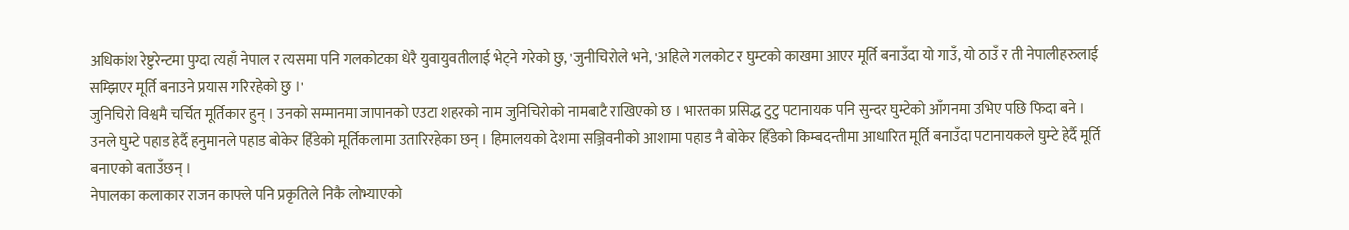अधिकांश रेष्टुरेन्टमा पुग्दा त्यहाँ नेपाल र त्यसमा पनि गलकोटका धेरै युवायुवतीलाई भेट्ने गरेको छु, 'जुनीचिरोले भने, 'अहिले गलकोट र घुम्टको काखमा आएर मूर्ति बनाउँदा यो गाउँ, यो ठाउँ र ती नेपालीहरुलाई सम्झिएर मूर्ति बनाउने प्रयास गरिरहेको छु ।'
जुनिचिरो विश्वमै चर्चित मूर्तिकार हुन् । उनको सम्मानमा जापानको एउटा शहरको नाम जुनिचिरोको नामबाटै राखिएको छ । भारतका प्रसिद्ध टुटु पटानायक पनि सुन्दर घुम्टेको आँगनमा उभिए पछि फिदा बने । उनले घुम्टे पहाड हेर्दै हनुमानले पहाड बोकेर हिँडेको मूर्तिकलामा उतारिरहेका छन् । हिमालयको देशमा सञ्जिवनीको आशामा पहाड नै बोकेर हिँडेको किम्बदन्तीमा आधारित मूर्ति बनाउँदा पटानायकले घुम्टे हेर्दै मूर्ति बनाएको बताउँछन् ।
नेपालका कलाकार राजन काफ्ले पनि प्रकृतिले निकै लोभ्याएको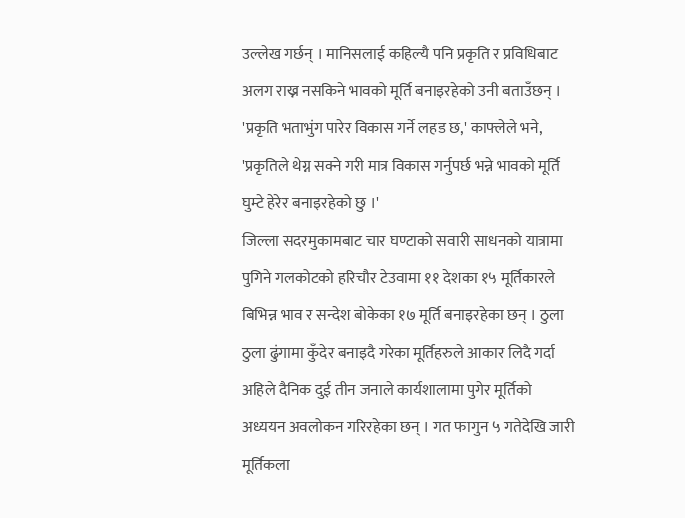उल्लेख गर्छन् । मानिसलाई कहिल्यै पनि प्रकृति र प्रविधिबाट अलग राख्न नसकिने भावको मूर्ति बनाइरहेको उनी बताउँछन् । 'प्रकृति भताभुंग पारेर विकास गर्ने लहड छ,' काफ्लेले भने, 'प्रकृतिले थेग्न सक्ने गरी मात्र विकास गर्नुपर्छ भन्ने भावको मूर्ति घुम्टे हेरेर बनाइरहेको छु ।'
जिल्ला सदरमुकामबाट चार घण्टाको सवारी साधनको यात्रामा पुगिने गलकोटको हरिचौर टेउवामा ११ देशका १५ मूर्तिकारले बिभिन्न भाव र सन्देश बोकेका १७ मूर्ति बनाइरहेका छन् । ठुला ठुला ढुंगामा कुँदेर बनाइदै गरेका मूर्तिहरुले आकार लिदै गर्दा अहिले दैनिक दुई तीन जनाले कार्यशालामा पुगेर मूर्तिको अध्ययन अवलोकन गरिरहेका छन् । गत फागुन ५ गतेदेखि जारी मूर्तिकला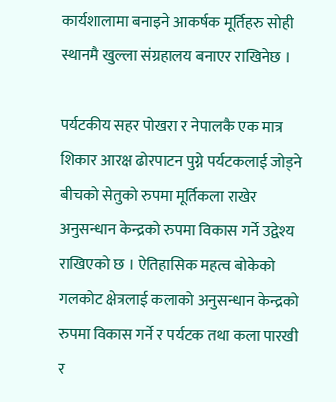कार्यशालामा बनाइने आकर्षक मूर्तिहरु सोही स्थानमै खुल्ला संग्रहालय बनाएर राखिनेछ ।

पर्यटकीय सहर पोखरा र नेपालकै एक मात्र शिकार आरक्ष ढोरपाटन पुग्ने पर्यटकलाई जोड्ने बीचको सेतुको रुपमा मूर्तिकला राखेर अनुसन्धान केन्द्रको रुपमा विकास गर्ने उद्वेश्य राखिएको छ । ऐतिहासिक महत्व बोकेको गलकोट क्षेत्रलाई कलाको अनुसन्धान केन्द्रको रुपमा विकास गर्ने र पर्यटक तथा कला पारखी र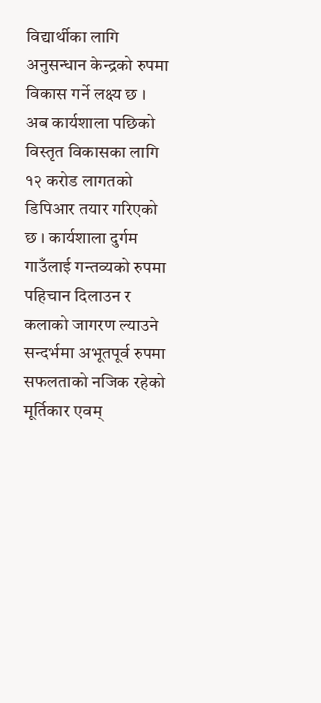विद्यार्थीका लागि अनुसन्धान केन्द्रको रुपमा विकास गर्ने लक्ष्य छ ।
अब कार्यशाला पछिको विस्तृत विकासका लागि १२ करोड लागतको डिपिआर तयार गरिएको छ । कार्यशाला दुर्गम गाउँलाई गन्तव्यको रुपमा पहिचान दिलाउन र कलाको जागरण ल्याउने सन्दर्भमा अभूतपूर्व रुपमा सफलताको नजिक रहेको मूर्तिकार एवम्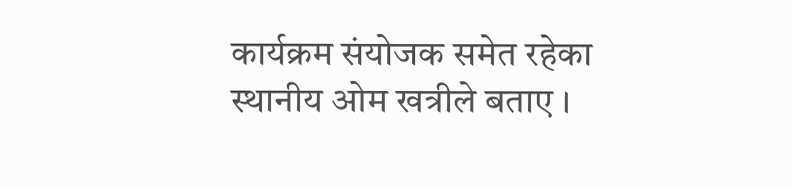कार्यक्रम संयोजक समेत रहेका स्थानीय ओम खत्रीले बताए ।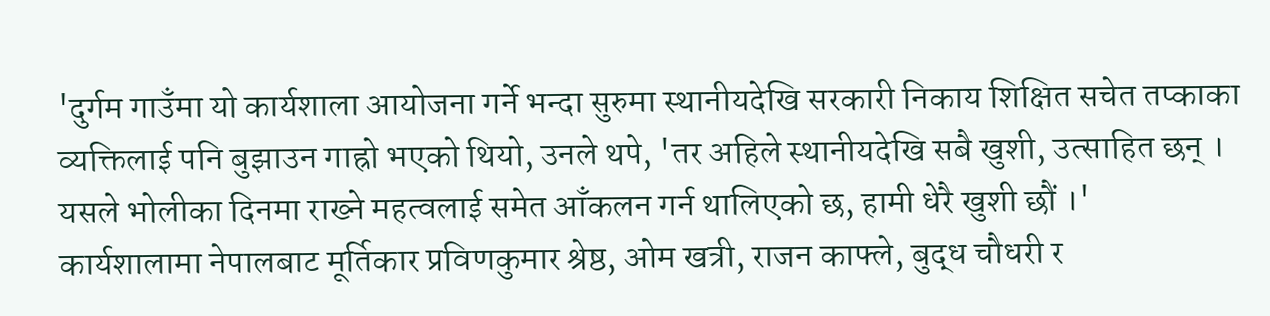'दुर्गम गाउँमा यो कार्यशाला आयोजना गर्ने भन्दा सुरुमा स्थानीयदेखि सरकारी निकाय शिक्षित सचेत तप्काका व्यक्तिलाई पनि बुझाउन गाह्रो भएको थियो, उनले थपे, 'तर अहिले स्थानीयदेखि सबै खुशी, उत्साहित छन् । यसले भोलीका दिनमा राख्ने महत्वलाई समेत आँकलन गर्न थालिएको छ, हामी धेरै खुशी छौं ।'
कार्यशालामा नेपालबाट मूर्तिकार प्रविणकुमार श्रेष्ठ, ओम खत्री, राजन काफ्ले, बुद्ध चौधरी र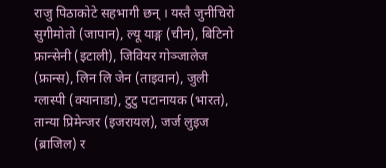राजु पिठाकोटे सहभागी छन् । यस्तै जुनीचिरो सुगीमोतो (जापान), ल्यू याङ्ग (चीन), बिटिनो फ्रान्सेनी (इटाली), जिवियर गोञ्जालेज (फ्रान्स), लिन लि जेन (ताइवान), जुली ग्लास्पी (क्यानाडा), टुटु पटानायक (भारत), तान्या प्रिमेन्जर (इजरायल), जर्ज लुइज (ब्राजिल) र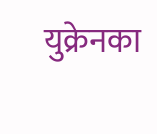युक्रेनका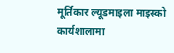मूर्तिकार ल्यूडमाइला माइस्को कार्यशालामा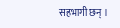सहभागी छन् ।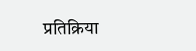प्रतिक्रिया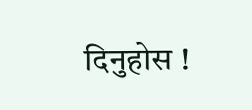दिनुहोस !